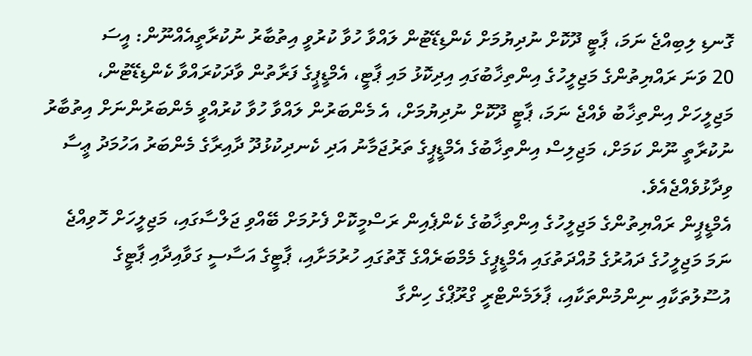ގޮނޑި ލިބިއްޖެ ނަމަ، ޕާޓީ ދޫކޮށް ނުދިޔުމަށް ކެންޑިޑޭޓުން ލައްވާ ހުވާ ކުރުވީ އިތުބާރު ނުކުރާތީއެއްނޫން: އީސަ
20 ވަނަ ރައްޔިތުންގެ މަޖިލީހުގެ އިންތިޚާބުގައި އިދިކޮޅު މައި ޕާޓީ، އެމްޑީޕީގެ ފަރާތުން ވާދަކުރައްވާ ކެންޑިޑޭޓުން، މަޖިލީހަށް އިންތިޚާބު ވެއްޖެ ނަމަ، ޕާޓީ ދޫކޮށް ނުދިޔުމަށް، އެ މެންބަރުން ލައްވާ ހުވާ ކުރުއްވީ މެންބަރުންނަށް އިތުބާރު ނުކުރާތީ ނޫން ކަމަށް، މަޖިލިސް އިންތިޚާބުގެ އެމްޑީޕީގެ ތަރުޖަމާނު އަދި ކެނދިކުޅުދޫ ދާއިރާގެ މެންބަރު އަހުމަދު ޢީސާ ވިދާޅުވެއްޖެއެވެ.
އެމްޑީޕީން ރައްޔިތުންގެ މަޖިލީހުގެ އިންތިޚާބުގެ ކެންޕެއިން ރަސްމީކޮށް ފެށުމަށް ބޭއްވި ޖަލްސާގައި، މަޖިލީހަށް ހޮވިއްޖެ ނަމަ މަޖިލީހުގެ ދައުރުގެ މުއްދަތުގައި އެމްޑީޕީގެ މެމްބަރެއްގެ ގޮތުގައި ހުރުމަށާއި، ޕާޓީގެ އަސާސީ ގަވާއިދާއި ޕާޓީގެ އުސޫލުތަކާއި ނިންމުންތަކާއި، ޕާލަމެންޓްރީ ގްރޫޕްގެ ހިންގާ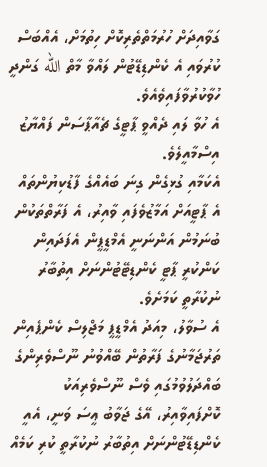ގަވާއިދަށް ހުރުމަތްތެރިކޮށް ހިތުމަށް، އެއްބަސް ކުރުވައި އެ ކެންޑިޑޭޓުން ލައްވާ މާތް الله ގަންދީ ހުވާކުރުވާފައިވެއެވެ.
އެ ހުވާ ލައި ދެއްވީ ޕާޓީގެ ޗެއާޕާސަން ފައްޔާޒު އިސްމާއީލެވެ.
އެކަމާއި ގުޅިގެން ގިނަ ބައެއްގެ ފާޑުކިޔުންތައް އެ ޕާޓީއަށް އަމާޒުވެފައި ވާއިރު، އެ ފަރާތްތަކުން ބުނަމުން އަންނަނީ އެމްޑީޕީން އެފަދައިން ކަންކުރީ ޕާޓީ ކެންޑިޓޭޓުންނަށް އިތުބާރު ނުކުރާތީ ކަމަށެވެ.
އެ ސުވާލު، މިއަދު އެމްޑީޕީ މަޖްލިސް ކެންޕެއިން ތަރުޖަމާނުގެ ފަރާތުން ބޭއްވުނު ނޫސްވެރިންގެ ބައްދަލުވުމުގައި ވެސް ނޫސްވެރިއަކު ކޮށްފައިވާއިރު، އޭގެ ޖަވާބު ޢީސަ ވަނީ، އެއީ ކެންޑިޑޭޓުންނަށް އިތުބާރު ނުކުރާތީ ކުރި ކަމެއް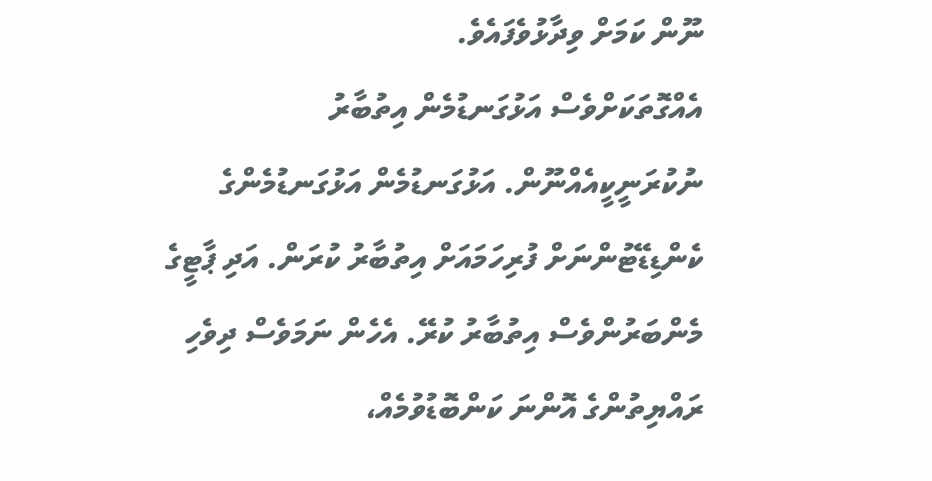ނޫން ކަމަށް ވިދާޅުވެފައެވެ.
އެއްގޮތަކަށްވެސް އަޅުގަނޑުމެން އިތުބާރު ނުކުރަނީކީއެއްނޫން. އަޅުގަނޑުމެން އަޅުގަނޑުމެންގެ ކެންޑިޑޭޓުންނަށް ފުރިހަމައަށް އިތުބާރު ކުރަން. އަދި ޕާޓީގެ މެންބަރުންވެސް އިތުބާރު ކުރޭ. އެހެން ނަމަވެސް ދިވެހި ރައްޔިތުންގެ އޮންނަ ކަންބޮޑުވުމެއް،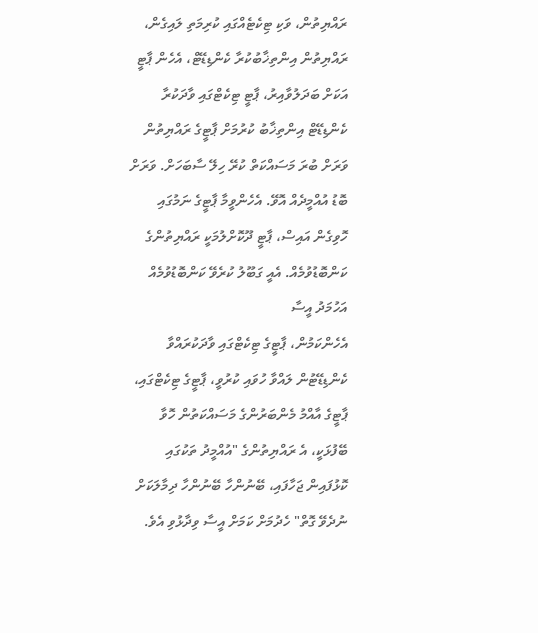ރައްޔިތުން، ވަކި ޓިކެޓެއްގައި ކުރިމަތި ލައިގެން، ރައްޔިތުން އިންތިޚާބުކުރާ ކެންޑިޑޭޓް، އެހެން ޕާޓީ އަކަށް ބަދަލުވާއިރު، ޕާޓީ ޓިކެޓްގައި ވާދަކުރާ ކެންޑިޑޭޓް އިންތިޚާބު ކުރުމަށް ޕާޓީގެ ރައްޔިތުން ވަރަށް ބުރަ މަސައްކަތް ކުރޭ ހިލޭ ސާބަހަށް. ވަރަށް ބޮޑު އުއްމީދެއް އޮވޭ. އެހެންވީމާ ޕާޓީގެ ނަމުގައި ހޮވިގެން އައިސް، ޕާޓީ ދޫކޮށްލުމަކީ ރައްޔިތުންގެ ކަންބޮޑުވުމެއް. އެއީ ގަބޫލު ކުރެވޭ ކަންބޮޑުވުމެއް
އަހުމަދު އީސާ
އެހެންކަމުން، ޕާޓީގެ ޓިކެޓްގައި ވާދަކުރައްވާ ކެންޑިޑޭޓުން ލައްވާ ހުވައި ކުރުވީ، ޕާޓީގެ ޓިކެޓްގައި، ޕާޓީގެ އާއްމު މެންބަރުންގެ މަސައްކަތުން ހޮވާ ބޭފުޅަކީ، އެ ރައްޔިތުންގެ "އުއްމީދު ތަކުގައި ކޮޅުފައިން ޖަހާފައި، ބޭނުންހާ ބޭނުންހާ ދިމާލަކަށް ނުދެވޭ ގޮތް" ހެދުމަށް ކަމަށް އީސާ ވިދާޅުވި އެވެ.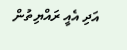އަދި އެއީ ރައްޔިތުން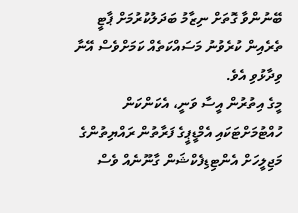ބޭނުންވާ ގޮތަށް ނިޒާމު ބަދަލުކުރުމަށް ޕާޓީ ތެރެއިން ކުރެވުނު މަސައްކަތެއް ކަމަށްވެސް އޭނާ ވިދާޅުވި އެވެ.
މީގެ އިތުރުން އީސާ ވަނީ، އެކަންކަން ހުއްޓުމަށްޓަކައި އެމްޑީޕީގެ ފަރާތުން ރައްޔިތުންގެ މަޖިލީހަށް އެންޓިޑިފެކްޝަން ގާނޫނެއް ވެސް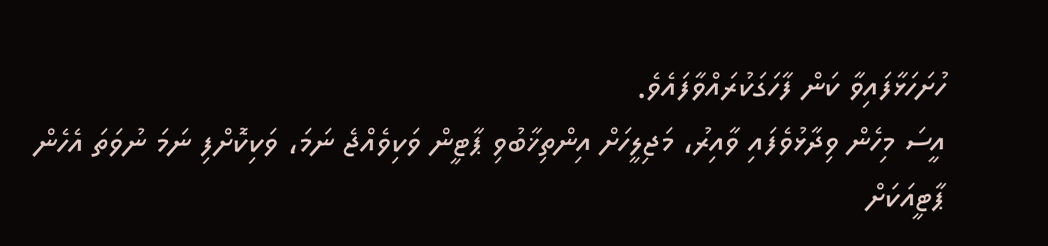ހުށަހަޅާފައިވާ ކަން ފާހަގަކުރައްވާފައެވެ.
އީސަ މިހެން ވިދާޅުވެފައި ވާއިރު، މަޖިލީހަށް އިންތިޚާބުވި ޕާޓީން ވަކިވެއްޖެ ނަމަ، ވަކިކޮށްފި ނަމަ ނުވަތަ އެހެން ޕާޓީއަކަށް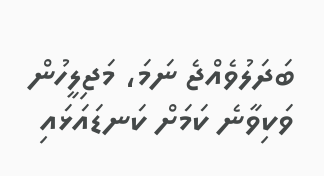ބަދަލުވެއްޖެ ނަމަ، މަޖިލީހުން ވަކިވާނެ ކަމަށް ކަނޑައަޅައި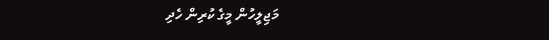މަޖިލީހުން މީގެ ކުރިން ހެދި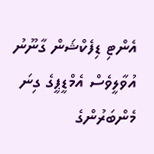އެންޓި ޑިފެކްޝަން ގާނޫނު އުވާލީވެސް އެމްޑީޕީގެ ގިނަ މެންބަރުންގެ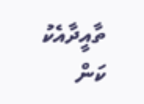ތާއީދާއެކު ކަން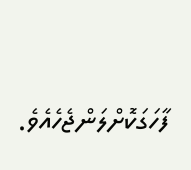ފާހަގަކޮށްލަންޖެހެއެވެ.